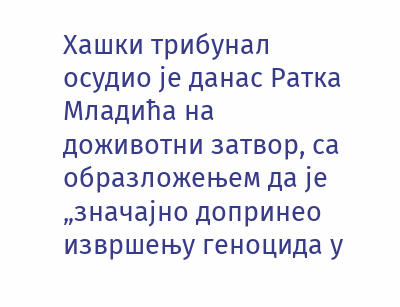Хашки трибунал осудио је данас Ратка Младића на доживотни затвор, са образложењем да је „значајно допринео извршењу геноцида у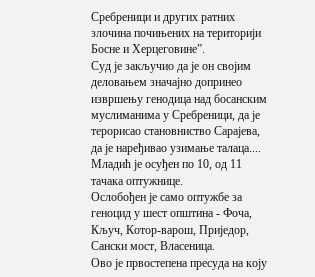Сребреници и других ратних злочина почињених на територији Босне и Херцеговине”.
Суд је закључио да је он својим деловањем значајно допринео извршењу генодица над босанским муслиманима у Сребреници, да је терорисао становниство Сарајева, да је наређивао узимање талаца....
Младић је осуђен по 10, од 11 тачака оптужнице.
Ослобођен је само оптужбе за геноцид у шест општина - Фоча, Кључ, Котор-варош, Приједор, Сански мост, Власеница.
Ово је првостепена пресуда на коју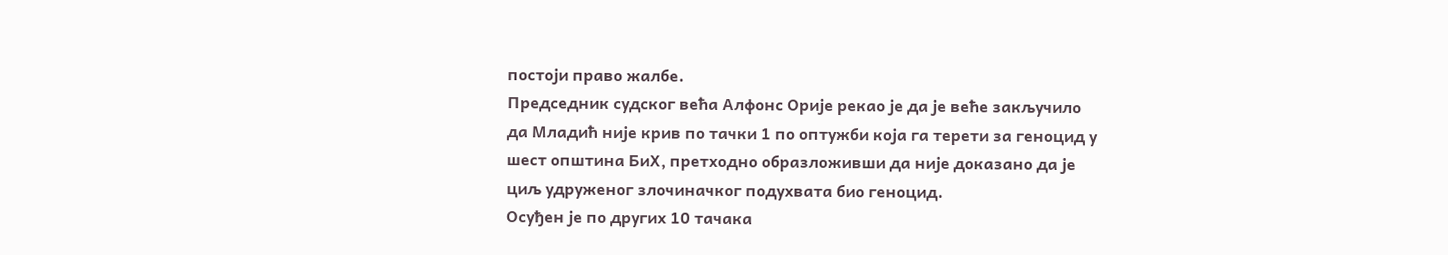постоји право жалбе.
Председник судског већа Алфонс Орије рекао је да је веће закључило да Младић није крив по тачки 1 по оптужби која га терети за геноцид у шест општина БиХ, претходно образложивши да није доказано да је циљ удруженог злочиначког подухвата био геноцид.
Осуђен је по других 10 тачака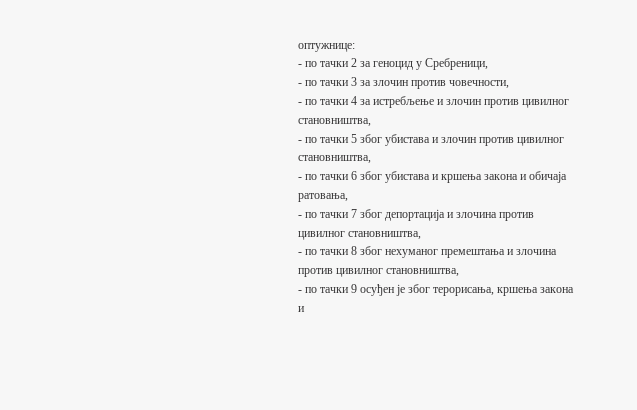оптужнице:
- по тачки 2 за геноцид у Сребреници,
- по тачки 3 за злочин против човечности,
- по тачки 4 за истребљење и злочин против цивилног становништва,
- по тачки 5 због убистава и злочин против цивилног становништва,
- по тачки 6 због убистава и кршења закона и обичаја ратовања,
- по тачки 7 због депортација и злочина против цивилног становништва,
- по тачки 8 због нехуманог премештања и злочина против цивилног становништва,
- по тачки 9 осуђен је због терорисања, кршења закона и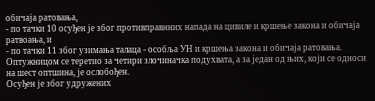обичаја ратовања,
- по тачки 10 осуђен је због противправнних напада на цивиле и кршење закона и обичаја ратвоања, и
- по тачки 11 због узимања талаца - особља УН и кршења закона и обичаја ратовања.
Оптужницом се теретио за четири злочиначка подухвата, а за један од њих, који се односи на шест оптшина, је ослобођен.
Осуђен је због удружених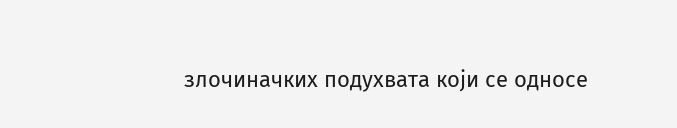злочиначких подухвата који се односе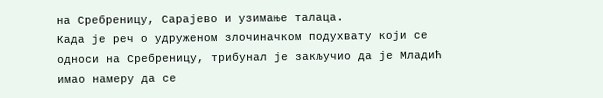на Сребреницу, Сарајево и узимање талаца.
Када је реч о удруженом злочиначком подухвату који се односи на Сребреницу, трибунал је закључио да је Младић имао намеру да се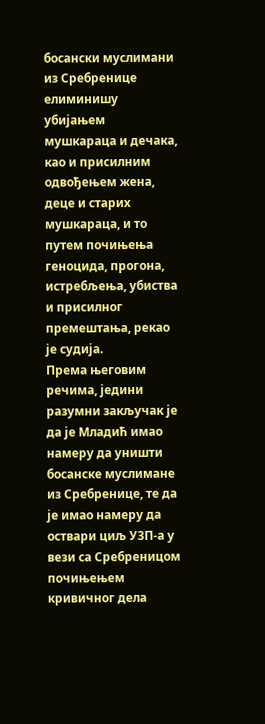босански муслимани из Сребренице елиминишу убијањем мушкараца и дечака, као и присилним одвођењем жена, деце и старих мушкараца, и то путем почињења геноцида, прогона, истребљења, убиства и присилног премештања, рекао је судија.
Према његовим речима, једини разумни закључак је да је Младић имао намеру да уништи босанске муслимане из Сребренице, те да је имао намеру да оствари циљ УЗП-а у вези са Сребреницом почињењем кривичног дела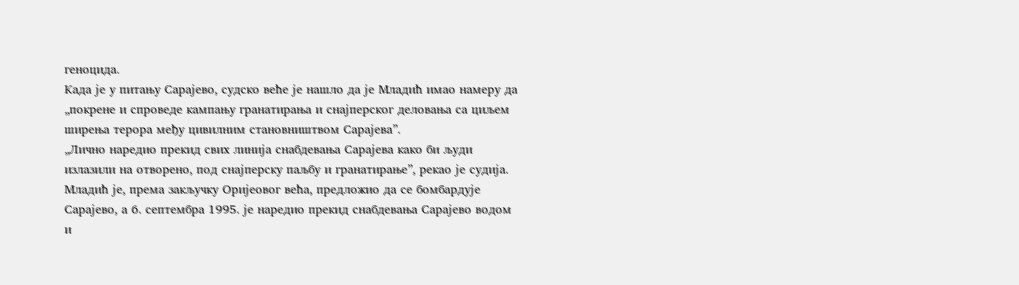геноцида.
Када је у питању Сарајево, судско веће је нашло да је Младић имао намеру да „покрене и спроведе кампању гранатирања и снајперског деловања са циљем ширења терора међу цивилним становништвом Сарајева”.
„Лично наредио прекид свих линија снабдевања Сарајева како би људи излазили на отворено, под снајперску паљбу и гранатирање”, рекао је судија.
Младић је, према закључку Оријеовог већа, предложио да се бомбардује Сарајево, а 6. септембра 1995. је наредио прекид снабдевања Сарајево водом и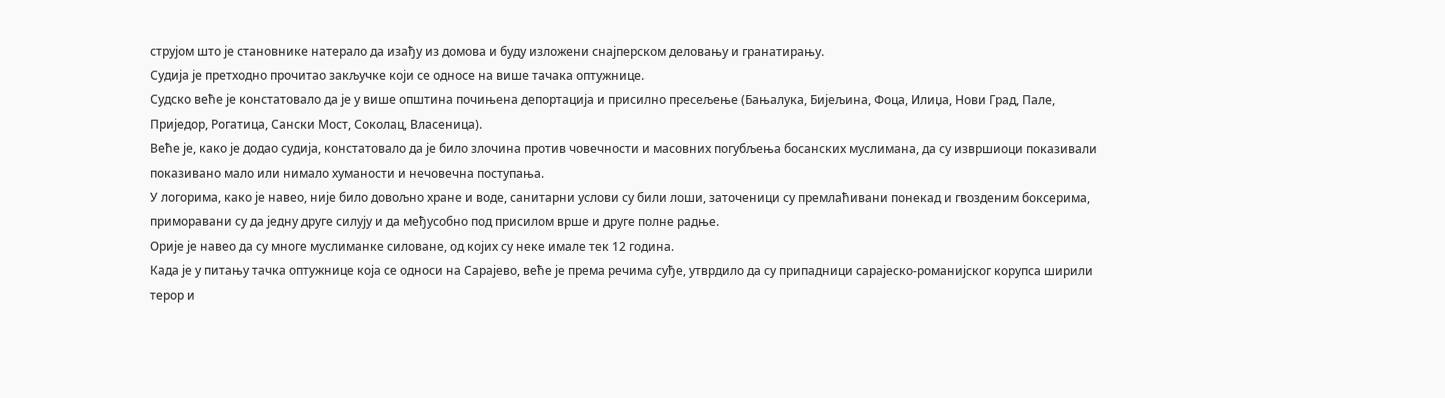струјом што је становнике натерало да изађу из домова и буду изложени снајперском деловању и гранатирању.
Судија је претходно прочитао закључке који се односе на више тачака оптужнице.
Судско веће је констатовало да је у више општина почињена депортација и присилно пресељење (Бањалука, Бијељина, Фоца, Илиџа, Нови Град, Пале, Приједор, Рогатица, Сански Мост, Соколац, Власеница).
Веће је, како је додао судија, констатовало да је било злочина против човечности и масовних погубљења босанских муслимана, да су извршиоци показивали показивано мало или нимало хуманости и нечовечна поступања.
У логорима, како је навео, није било довољно хране и воде, санитарни услови су били лоши, заточеници су премлаћивани понекад и гвозденим боксерима, приморавани су да једну друге силују и да међусобно под присилом врше и друге полне радње.
Орије је навео да су многе муслиманке силоване, од којих су неке имале тек 12 година.
Када је у питању тачка оптужнице која се односи на Сарајево, веће је према речима суђе, утврдило да су припадници сарајеско-романијског корупса ширили терор и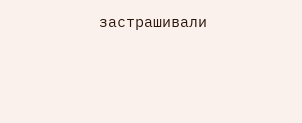застрашивали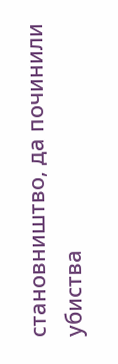становништво, да починили убиства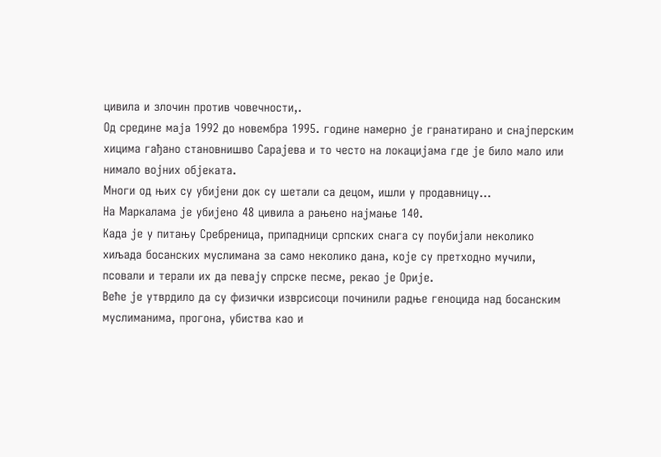цивила и злочин против човечности,.
Од средине маја 1992 до новембра 1995. године намерно је гранатирано и снајперским хицима гађано становнишво Сарајева и то често на локацијама где је било мало или нимало војних објеката.
Многи од њих су убијени док су шетали са децом, ишли у продавницу...
На Маркалама је убијено 48 цивила а рањено најмање 140.
Када је у питању Сребреница, припадници српских снага су поубијали неколико хиљада босанских муслимана за само неколико дана, које су претходно мучили, псовали и терали их да певају спрске песме, рекао је Орије.
Веће је утврдило да су физички изврсисоци починили радње геноцида над босанским муслиманима, прогона, убиства као и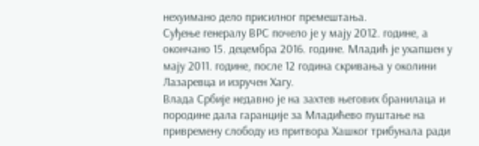нехуимано дело присилног премештања.
Суђење генералу ВРС почело је у мају 2012. године, а окончано 15. децембра 2016. године. Младић је ухапшен у мају 2011. године, после 12 година скривања у околини Лазаревца и изручен Хагу.
Влада Србије недавно је на захтев његових бранилаца и породине дала гаранције за Младићево пуштање на привремену слободу из притвора Хашког трибунала ради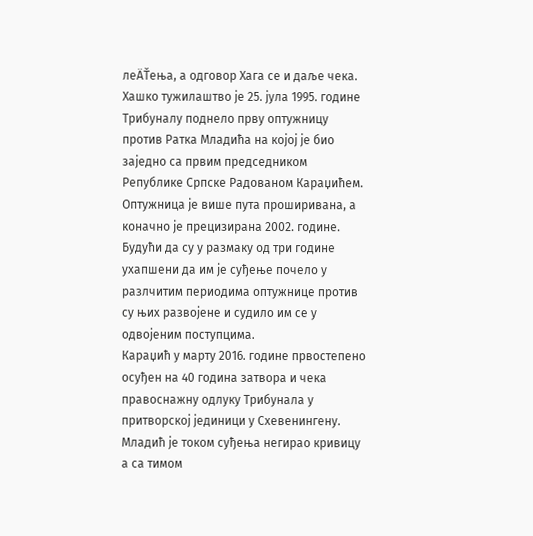леÄŤења, а одговор Хага се и даље чека.
Хашко тужилаштво је 25. јула 1995. године Трибуналу поднело прву оптужницу против Ратка Младића на којој је био заједно са првим председником Републике Српске Радованом Караџићем.
Оптужница је више пута проширивана, а коначно је прецизирана 2002. године. Будући да су у размаку од три године ухапшени да им је суђење почело у разлчитим периодима оптужнице против су њих развојене и судило им се у одвојеним поступцима.
Караџић у марту 2016. године првостепено осуђен на 40 година затвора и чека правоснажну одлуку Трибунала у притворској јединици у Схевенингену.
Младић је током суђења негирао кривицу а са тимом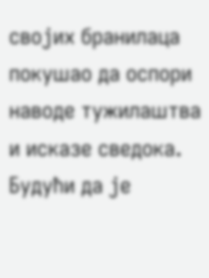својих бранилаца покушао да оспори наводе тужилаштва и исказе сведока.
Будући да је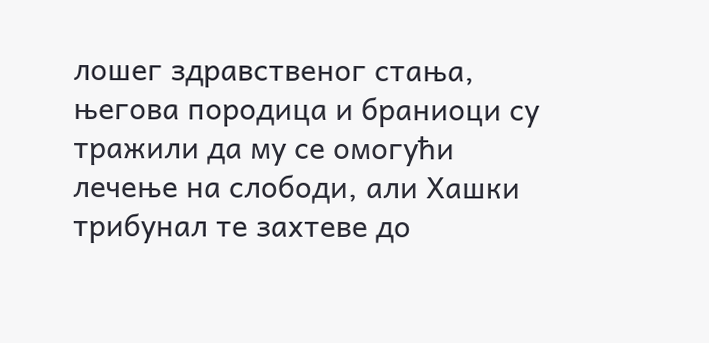лошег здравственог стања, његова породица и браниоци су тражили да му се омогући лечење на слободи, али Хашки трибунал те захтеве до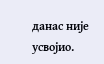данас није усвојио.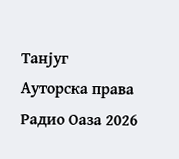Танјуг
Ауторска права Радио Оаза 2026